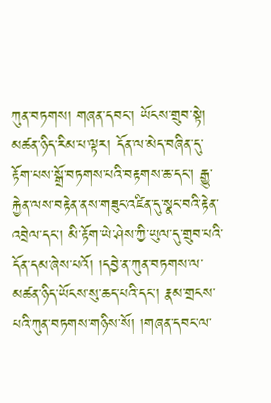ཀུན་བཏགས། གཞན་དབང་། ཡོངས་གྲུབ་སྟེ། མཚན་ཉིད་རིམ་པ་ལྟར། དོན་ལ་མེད་བཞིན་དུ་རྟོག་པས་སྒྲོ་བཏགས་པའི་བརྟགས་ཆ་དང་། རྒྱུ་རྐྱེན་ལས་བརྟེན་ནས་གཟུང་འཛིན་དུ་སྣང་བའི་རྟེན་འབྲེལ་དང་། མི་རྟོག་ཡེ་ཤེས་ཀྱི་ཡུལ་དུ་གྲུབ་པའི་དོན་དམ་ཞེས་པའོ། །དབྱེ་ན་ཀུན་བཏགས་ལ་མཚན་ཉིད་ཡོངས་སུ་ཆད་པའི་དང་། རྣམ་གྲངས་པའི་ཀུན་བཏགས་གཉིས་སོ། །གཞན་དབང་ལ་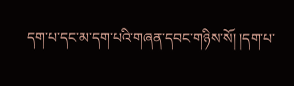དག་པ་དང་མ་དག་པའི་གཞན་དབང་གཉིས་སོ། །དག་པ་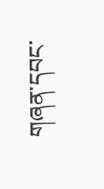གཞན་དབང་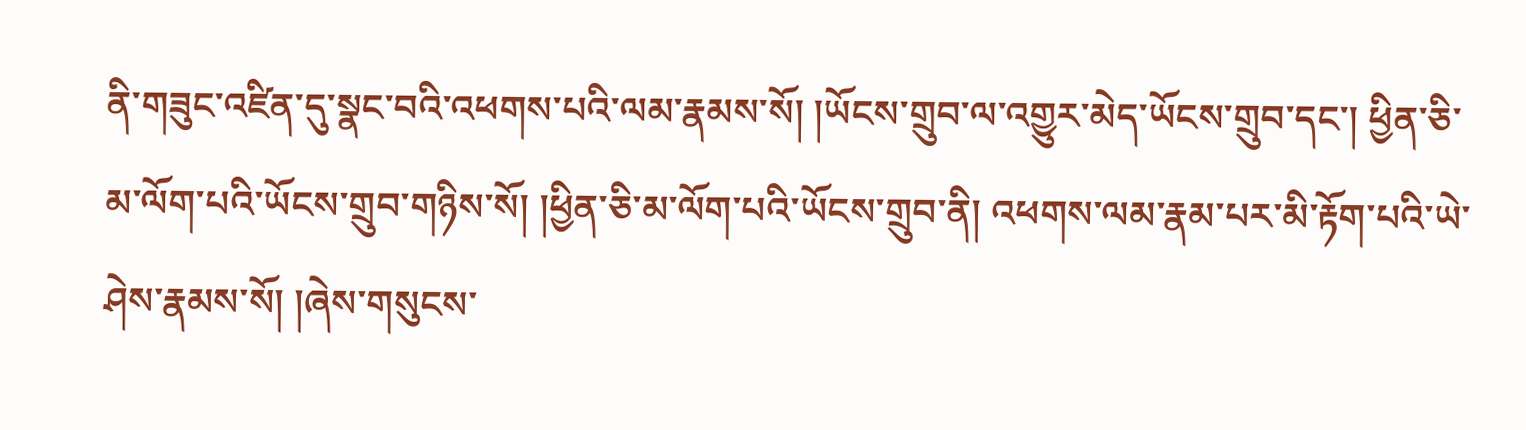ནི་གཟུང་འཛིན་དུ་སྣང་བའི་འཕགས་པའི་ལམ་རྣམས་སོ། །ཡོངས་གྲུབ་ལ་འགྱུར་མེད་ཡོངས་གྲུབ་དང་། ཕྱིན་ཅི་མ་ལོག་པའི་ཡོངས་གྲུབ་གཉིས་སོ། །ཕྱིན་ཅི་མ་ལོག་པའི་ཡོངས་གྲུབ་ནི། འཕགས་ལམ་རྣམ་པར་མི་རྟོག་པའི་ཡེ་ཤེས་རྣམས་སོ། །ཞེས་གསུངས་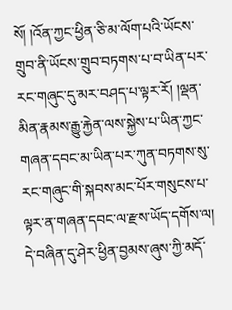སོ། །འོན་ཀྱང་ཕྱིན་ཅི་མ་ལོག་པའི་ཡོངས་གྲུབ་ནི་ཡོངས་གྲུབ་བཏགས་པ་བ་ཡིན་པར་རང་གཞུང་དུ་མར་བཤད་པ་ལྟར་རོ། །ལྡན་མིན་རྣམས་རྒྱུ་རྐྱེན་ལས་སྐྱེས་པ་ཡིན་ཀྱང་གཞན་དབང་མ་ཡིན་པར་ཀུན་བཏགས་སུ་རང་གཞུང་གི་སྐབས་མང་པོར་གསུངས་པ་ལྟར་ན་གཞན་དབང་ལ་རྫས་ཡོད་དགོས་ལ། དེ་བཞིན་དུ་ཤེར་ཕྱིན་བྱམས་ཞུས་ཀྱི་མདོ་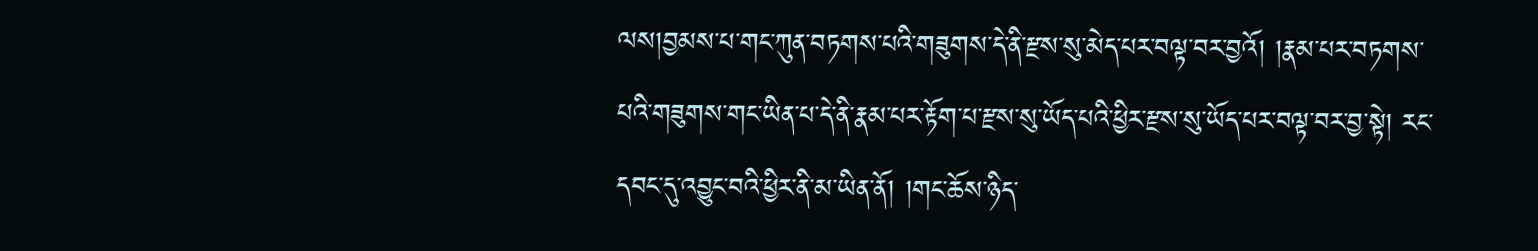ལས།བྱམས་པ་གང་ཀུན་བཏགས་པའི་གཟུགས་དེ་ནི་རྫས་སུ་མེད་པར་བལྟ་བར་བྱའོ། །རྣམ་པར་བཏགས་པའི་གཟུགས་གང་ཡིན་པ་དེ་ནི་རྣམ་པར་རྟོག་པ་རྫས་སུ་ཡོད་པའི་ཕྱིར་རྫས་སུ་ཡོད་པར་བལྟ་བར་བྱ་སྟེ། རང་དབང་དུ་འབྱུང་བའི་ཕྱིར་ནི་མ་ཡིན་ནོ། །གང་ཆོས་ཉིད་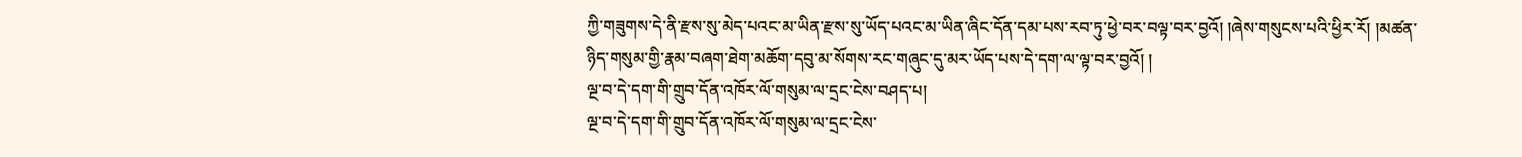ཀྱི་གཟུགས་དེ་ནི་རྫས་སུ་མེད་པའང་མ་ཡིན་རྫས་སུ་ཡོད་པའང་མ་ཡིན་ཞིང་དོན་དམ་པས་རབ་ཏུ་ཕྱེ་བར་བལྟ་བར་བྱའོ། །ཞེས་གསུངས་པའི་ཕྱིར་རོ། །མཚན་ཉིད་གསུམ་གྱི་རྣམ་བཞག་ཐེག་མཆོག་དབུ་མ་སོགས་རང་གཞུང་དུ་མར་ཡོད་པས་དེ་དག་ལ་ལྟ་བར་བྱའོ། །
ལྔ་བ་དེ་དག་གི་གྲུབ་དོན་འཁོར་ལོ་གསུམ་ལ་དྲང་ངེས་བཤད་པ།
ལྔ་བ་དེ་དག་གི་གྲུབ་དོན་འཁོར་ལོ་གསུམ་ལ་དྲང་ངེས་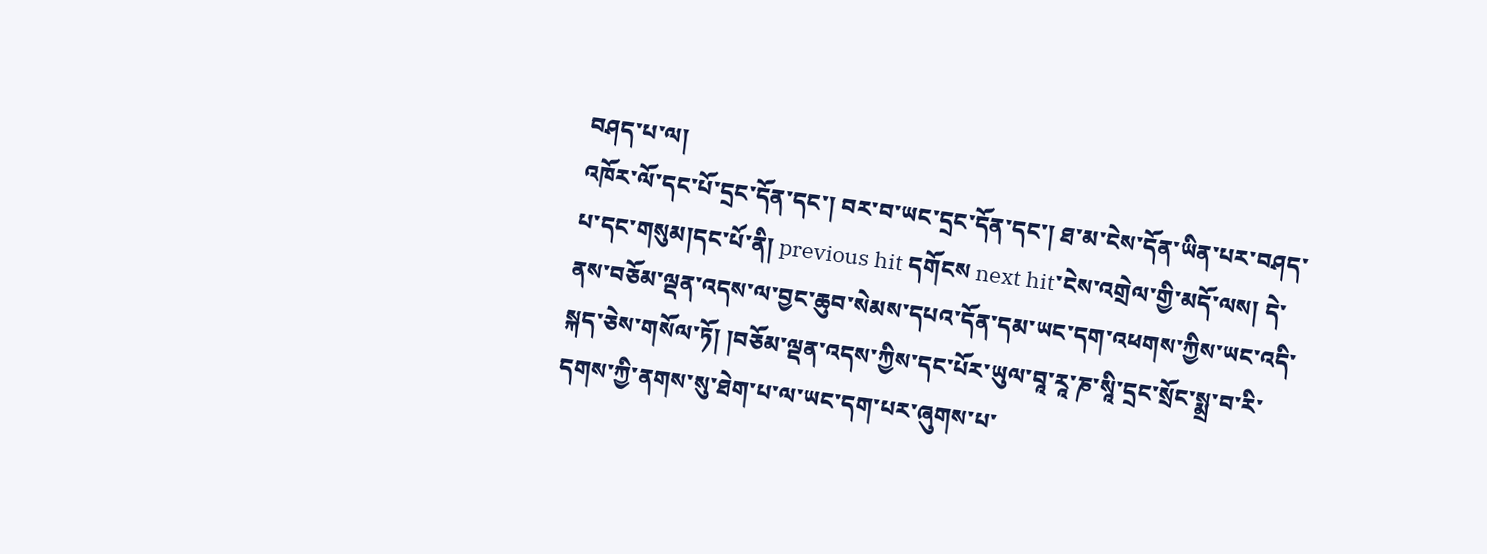བཤད་པ་ལ།
འཁོར་ལོ་དང་པོ་དྲང་དོན་དང་། བར་བ་ཡང་དྲང་དོན་དང་། ཐ་མ་ངེས་དོན་ཡིན་པར་བཤད་པ་དང་གསུམ།དང་པོ་ནི། previous hit དགོངས next hit་ངེས་འགྲེལ་གྱི་མདོ་ལས། དེ་ནས་བཅོམ་ལྡན་འདས་ལ་བྱང་ཆུབ་སེམས་དཔའ་དོན་དམ་ཡང་དག་འཕགས་ཀྱིས་ཡང་འདི་སྐད་ཅེས་གསོལ་ཏོ། །བཅོམ་ལྡན་འདས་ཀྱིས་དང་པོར་ཡུལ་བཱ་རཱ་ཎ་སཱི་དྲང་སྲོང་སྨྲ་བ་རི་དགས་ཀྱི་ནགས་སུ་ཐེག་པ་ལ་ཡང་དག་པར་ཞུགས་པ་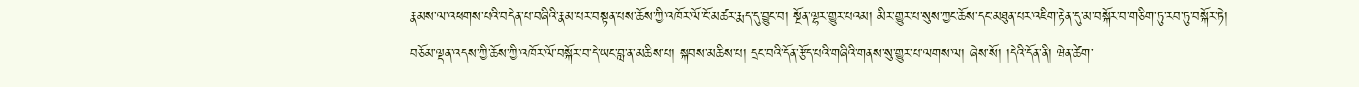རྣམས་ལ་འཕགས་པའི་བདེན་པ་བཞིའི་རྣམ་པར་བསྟན་པས་ཆོས་ཀྱི་འཁོར་ལོ་ངོ་མཚར་རྨད་དུ་བྱུང་བ། སྔོན་ལྷར་གྱུར་པའམ། མིར་གྱུར་པ་སུས་ཀྱང་ཆོས་དང་མཐུན་པར་འཇིག་རྟེན་དུ་མ་བསྐོར་བ་གཅིག་ཏུ་རབ་ཏུ་བསྐོར་ཏེ། བཅོམ་ལྡན་འདས་ཀྱི་ཆོས་ཀྱི་འཁོར་ལོ་བསྐོར་བ་དེ་ཡང་བླ་ན་མཆིས་པ། སྐབས་མཆིས་པ། དྲང་བའི་དོན་རྩོད་པའི་གཞིའི་གནས་སུ་གྱུར་པ་ལགས་ལ། ཞེས་སོ། །དེའི་དོན་ནི། ཝེན་ཚེག་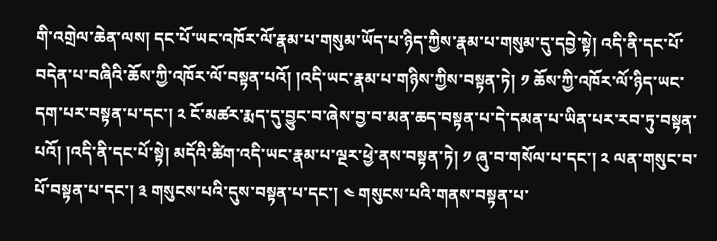གི་འགྲེལ་ཆེན་ལས། དང་པོ་ཡང་འཁོར་ལོ་རྣམ་པ་གསུམ་ཡོད་པ་ཉིད་ཀྱིས་རྣམ་པ་གསུམ་དུ་དབྱེ་སྟེ། འདི་ནི་དང་པོ་བདེན་པ་བཞིའི་ཆོས་ཀྱི་འཁོར་ལོ་བསྟན་པའོ། །འདི་ཡང་རྣམ་པ་གཉིས་ཀྱིས་བསྟན་ཏེ། ༡ ཆོས་ཀྱི་འཁོར་ལོ་ཉིད་ཡང་དག་པར་བསྟན་པ་དང་། ༢ ངོ་མཚར་རྨད་དུ་བྱུང་བ་ཞེས་བྱ་བ་མན་ཆད་བསྟན་པ་དེ་དམན་པ་ཡིན་པར་རབ་ཏུ་བསྟན་པའོ། །འདི་ནི་དང་པོ་སྟེ། མདོའི་ཚིག་འདི་ཡང་རྣམ་པ་ལྔར་ཕྱེ་ནས་བསྟན་ཏེ། ༡ ཞུ་བ་གསོལ་པ་དང་། ༢ ལན་གསུང་བ་པོ་བསྟན་པ་དང་། ༣ གསུངས་པའི་དུས་བསྟན་པ་དང་། ༤ གསུངས་པའི་གནས་བསྟན་པ་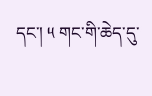དང་། ༥ གང་གི་ཆེད་དུ་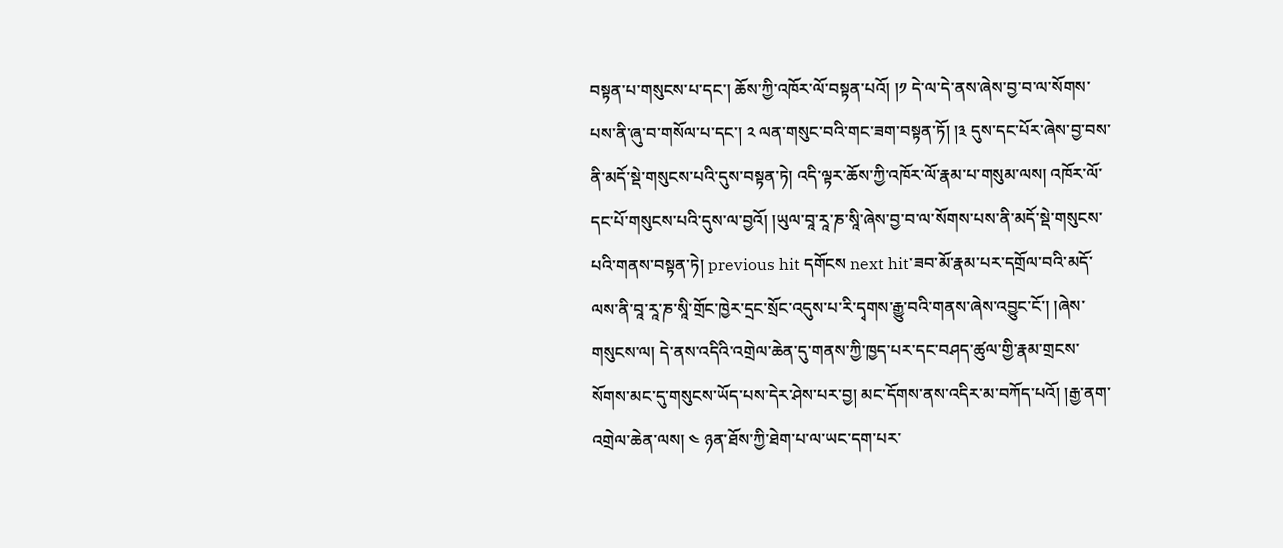བསྟན་པ་གསུངས་པ་དང་། ཆོས་ཀྱི་འཁོར་ལོ་བསྟན་པའོ། །༡ དེ་ལ་དེ་ནས་ཞེས་བྱ་བ་ལ་སོགས་པས་ནི་ཞུ་བ་གསོལ་པ་དང་། ༢ ལན་གསུང་བའི་གང་ཟག་བསྟན་ཏོ། །༣ དུས་དང་པོར་ཞེས་བྱ་བས་ནི་མདོ་སྡེ་གསུངས་པའི་དུས་བསྟན་ཏེ། འདི་ལྟར་ཆོས་ཀྱི་འཁོར་ལོ་རྣམ་པ་གསུམ་ལས། འཁོར་ལོ་དང་པོ་གསུངས་པའི་དུས་ལ་བྱའོ། །ཡུལ་བཱ་རཱ་ཎ་སཱི་ཞེས་བྱ་བ་ལ་སོགས་པས་ནི་མདོ་སྡེ་གསུངས་པའི་གནས་བསྟན་ཏེ། previous hit དགོངས next hit་ཟབ་མོ་རྣམ་པར་དགྲོལ་བའི་མདོ་ལས་ནི་བཱ་རཱ་ཎ་སཱི་གྲོང་ཁྱེར་དྲང་སྲོང་འདུས་པ་རི་དྭགས་རྒྱུ་བའི་གནས་ཞེས་འབྱུང་ངོ་། །ཞེས་གསུངས་ལ། དེ་ནས་འདིའི་འགྲེལ་ཆེན་དུ་གནས་ཀྱི་ཁྱད་པར་དང་བཤད་ཚུལ་གྱི་རྣམ་གྲངས་སོགས་མང་དུ་གསུངས་ཡོད་པས་དེར་ཤེས་པར་བྱ། མང་དོགས་ནས་འདིར་མ་བཀོད་པའོ། །རྒྱ་ནག་འགྲེལ་ཆེན་ལས། ༤ ཉན་ཐོས་ཀྱི་ཐེག་པ་ལ་ཡང་དག་པར་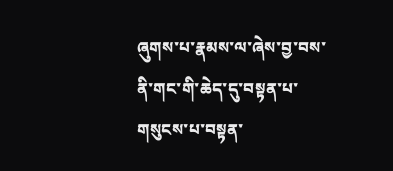ཞུགས་པ་རྣམས་ལ་ཞེས་བྱ་བས་ནི་གང་གི་ཆེད་དུ་བསྟན་པ་གསུངས་པ་བསྟན་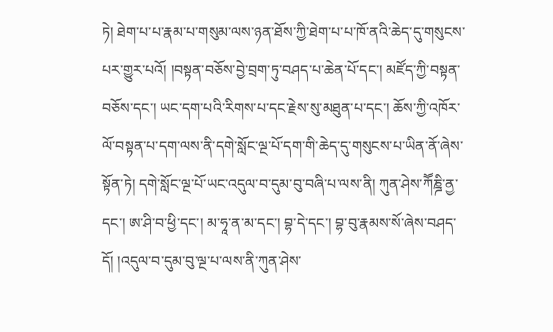ཏེ། ཐེག་པ་པ་རྣམ་པ་གསུམ་ལས་ཉན་ཐོས་ཀྱི་ཐེག་པ་པ་ཁོ་ནའི་ཆེད་དུ་གསུངས་པར་གྱུར་པའོ། །བསྟན་བཅོས་བྱེ་བྲག་ཏུ་བཤད་པ་ཆེན་པོ་དང་། མཛོད་ཀྱི་བསྟན་བཅོས་དང་། ཡང་དག་པའི་རིགས་པ་དང་རྗེས་སུ་མཐུན་པ་དང་། ཆོས་ཀྱི་འཁོར་ལོ་བསྟན་པ་དག་ལས་ནི་དགེ་སློང་ལྔ་པོ་དག་གི་ཆེད་དུ་གསུངས་པ་ཡིན་ནོ་ཞེས་སྟོན་ཏེ། དགེ་སློང་ལྔ་པོ་ཡང་འདུལ་བ་དུམ་བུ་བཞི་པ་ལས་ནི། ཀུན་ཤེས་ཀཽཎྜི་ནྱ་དང་། ཨ་ཤི་བ་ཕྱི་དང་། མ་ཧཱ་ན་མ་དང་། བྷ་དེ་དང་། བྷ་བུ་རྣམས་སོ་ཞེས་བཤད་དོ། །འདུལ་བ་དུམ་བུ་ལྔ་པ་ལས་ནི་ཀུན་ཤེས་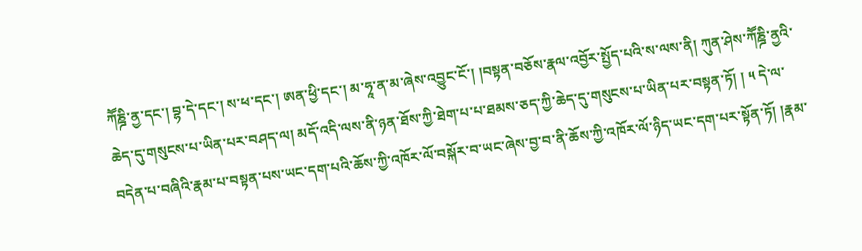ཀཽཎྜི་ནྱ་དང་། བྷ་དེ་དང་། ས་ཕ་དང་། ཨན་ཕྱི་དང་། མ་ཧཱ་ན་མ་ཞེས་འབྱུང་ངོ་། །བསྟན་བཅོས་རྣལ་འབྱོར་སྤྱོད་པའི་ས་ལས་ནི། ཀུན་ཤེས་ཀཽཎྜི་ནྱའི་ཆེད་དུ་གསུངས་པ་ཡིན་པར་བཤད་ལ། མདོ་འདི་ལས་ནི་ཉན་ཐོས་ཀྱི་ཐེག་པ་པ་ཐམས་ཅད་ཀྱི་ཆེད་དུ་གསུངས་པ་ཡིན་པར་བསྟན་ཏོ། ། ༥ དེ་ལ་བདེན་པ་བཞིའི་རྣམ་པ་བསྟན་པས་ཡང་དག་པའི་ཆོས་ཀྱི་འཁོར་ལོ་བསྐོར་བ་ཡང་ཞེས་བྱ་བ་ནི་ཆོས་ཀྱི་འཁོར་ལོ་ཉིད་ཡང་དག་པར་སྟོན་ཏོ། །རྣམ་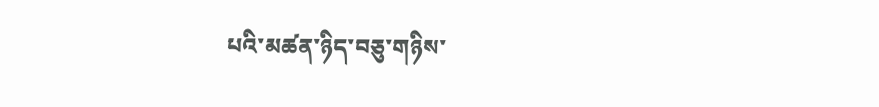པའི་མཚན་ཉིད་བཅུ་གཉིས་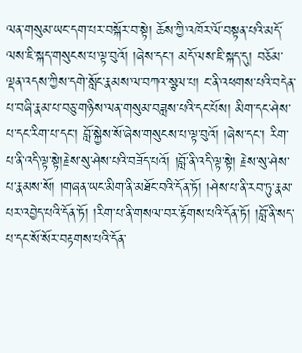ལན་གསུམ་ཡང་དག་པར་བསྐོར་བ་སྟེ། ཆོས་ཀྱི་འཁོར་ལོ་བསྟན་པའི་མདོ་ལས་ཇི་སྐད་གསུངས་པ་ལྟ་བུའོ། །ཞེས་དང་། མདོ་ལས་ཇི་སྐད་དུ། བཅོམ་ལྡན་འདས་ཀྱིས་དགེ་སློང་རྣམས་ལ་བཀའ་སྩལ་པ། ང་ནི་འཕགས་པའི་བདེན་པ་བཞི་རྣམ་པ་བཅུ་གཉིས་ལན་གསུམ་བཟླས་པའི་དང་པོས། མིག་དང་ཤེས་པ་དང་རིག་པ་དང་། བློ་སྐྱེས་སོ་ཞེས་གསུངས་པ་ལྟ་བུའོ། །ཞེས་དང་། རིག་པ་ནི་འདི་ལྟ་སྟེ།རྗེས་སུ་ཤེས་པའི་བཟོད་པའོ། །བློ་ནི་འདི་ལྟ་སྟེ། རྗེས་སུ་ཤེས་པ་རྣམས་སོ། །གཞན་ཡང་མིག་ནི་མཐོང་བའི་དོན་ཏོ། །ཤེས་པ་ནི་རབ་ཏུ་རྣམ་པར་འབྱེད་པའི་དོན་ཏོ། །རིག་པ་ནི་གསལ་བར་རྟོགས་པའི་དོན་ཏོ། །བློ་ནི་སད་པ་དང་སོ་སོར་བརྟགས་པའི་དོན་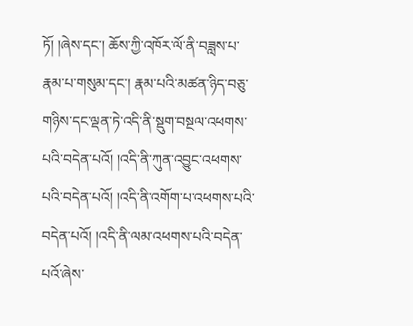ཏོ། །ཞེས་དང་། ཆོས་ཀྱི་འཁོར་ལོ་ནི་བཟླས་པ་རྣམ་པ་གསུམ་དང་། རྣམ་པའི་མཚན་ཉིད་བཅུ་གཉིས་དང་ལྡན་ཏེ་འདི་ནི་སྡུག་བསྔལ་འཕགས་པའི་བདེན་པའོ། །འདི་ནི་ཀུན་འབྱུང་འཕགས་པའི་བདེན་པའོ། །འདི་ནི་འགོག་པ་འཕགས་པའི་བདེན་པའོ། །འདི་ནི་ལམ་འཕགས་པའི་བདེན་པའོ་ཞེས་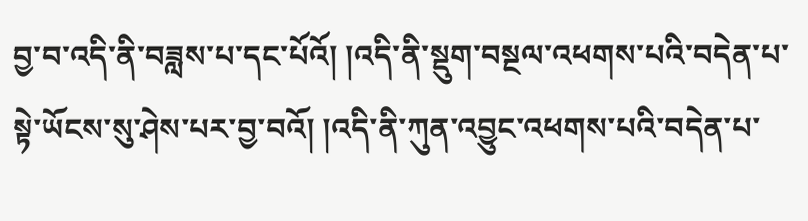བྱ་བ་འདི་ནི་བཟླས་པ་དང་པོའོ། །འདི་ནི་སྡུག་བསྔལ་འཕགས་པའི་བདེན་པ་སྟེ་ཡོངས་སུ་ཤེས་པར་བྱ་བའོ། །འདི་ནི་ཀུན་འབྱུང་འཕགས་པའི་བདེན་པ་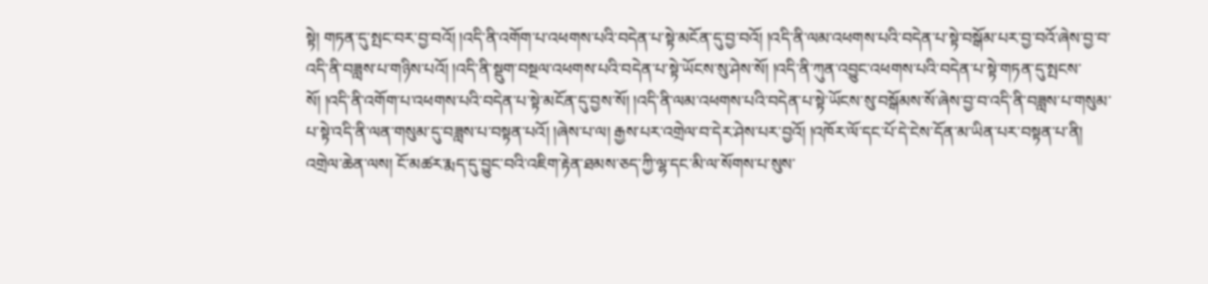སྟེ། གཏན་དུ་སྤང་བར་བྱ་བའོ། །འདི་ནི་འགོག་པ་འཕགས་པའི་བདེན་པ་སྟེ་མངོན་དུ་བྱ་བའོ། །འདི་ནི་ལམ་འཕགས་པའི་བདེན་པ་སྟེ་བསྒོམ་པར་བྱ་བའོ་ཞེས་བྱ་བ་འདི་ནི་བཟླས་པ་གཉིས་པའོ། །འདི་ནི་སྡུག་བསྔལ་འཕགས་པའི་བདེན་པ་སྟེ་ཡོངས་སུ་ཤེས་སོ། །འདི་ནི་ཀུན་འབྱུང་འཕགས་པའི་བདེན་པ་སྟེ་གཏན་དུ་སྤངས་སོ། །འདི་ནི་འགོག་པ་འཕགས་པའི་བདེན་པ་སྟེ་མངོན་དུ་བྱས་སོ། །འདི་ནི་ལམ་འཕགས་པའི་བདེན་པ་སྟེ་ཡོངས་སུ་བསྒོམས་སོ་ཞེས་བྱ་བ་འདི་ནི་བཟླས་པ་གསུམ་པ་སྟེ་འདི་ནི་ལན་གསུམ་དུ་བཟླས་པ་བསྟན་པའོ། །ཞེས་པ་ལ། རྒྱས་པར་འགྲེལ་བ་དེར་ཤེས་པར་བྱའོ། །འཁོར་ལོ་དང་པོ་དེ་ངེས་དོན་མ་ཡིན་པར་བསྟན་པ་ནི། འགྲེལ་ཆེན་ལས། ངོ་མཚར་རྨད་དུ་བྱུང་བའི་འཇིག་རྟེན་ཐམས་ཅད་ཀྱི་ལྷ་དང་མི་ལ་སོགས་པ་སུས་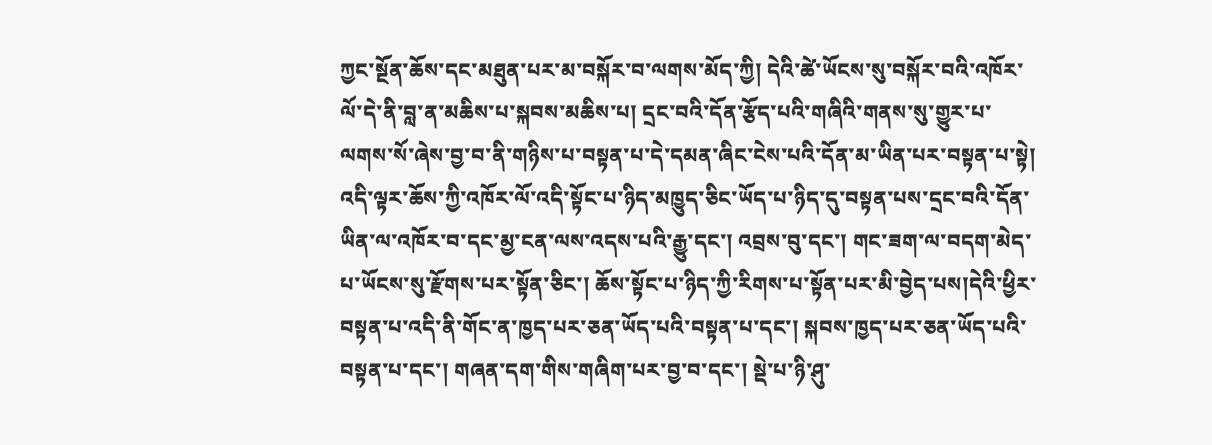ཀྱང་སྔོན་ཆོས་དང་མཐུན་པར་མ་བསྐོར་བ་ལགས་མོད་ཀྱི། དེའི་ཚེ་ཡོངས་སུ་བསྐོར་བའི་འཁོར་ལོ་དེ་ནི་བླ་ན་མཆིས་པ་སྐབས་མཆིས་པ། དྲང་བའི་དོན་རྩོད་པའི་གཞིའི་གནས་སུ་གྱུར་པ་ལགས་སོ་ཞེས་བྱ་བ་ནི་གཉིས་པ་བསྟན་པ་དེ་དམན་ཞིང་ངེས་པའི་དོན་མ་ཡིན་པར་བསྟན་པ་སྟེ། འདི་ལྟར་ཆོས་ཀྱི་འཁོར་ལོ་འདི་སྟོང་པ་ཉིད་མཁྱུད་ཅིང་ཡོད་པ་ཉིད་དུ་བསྟན་པས་དྲང་བའི་དོན་ཡིན་ལ་འཁོར་བ་དང་མྱ་ངན་ལས་འདས་པའི་རྒྱུ་དང་། འབྲས་བུ་དང་། གང་ཟག་ལ་བདག་མེད་པ་ཡོངས་སུ་རྫོགས་པར་སྟོན་ཅིང་། ཆོས་སྟོང་པ་ཉིད་ཀྱི་རིགས་པ་སྟོན་པར་མི་བྱེད་པས།དེའི་ཕྱིར་བསྟན་པ་འདི་ནི་གོང་ན་ཁྱད་པར་ཅན་ཡོད་པའི་བསྟན་པ་དང་། སྐབས་ཁྱད་པར་ཅན་ཡོད་པའི་བསྟན་པ་དང་། གཞན་དག་གིས་གཞིག་པར་བྱ་བ་དང་། སྡེ་པ་ཉི་ཤུ་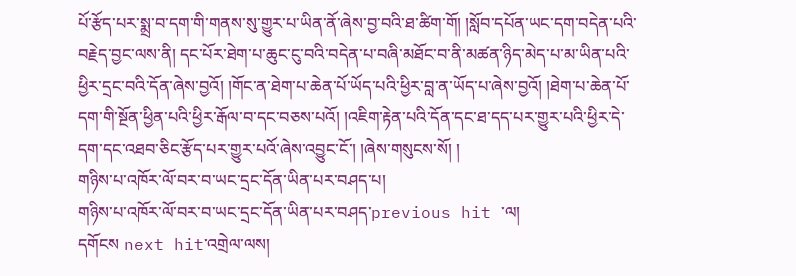པོ་རྩོད་པར་སྨྲ་བ་དག་གི་གནས་སུ་གྱུར་པ་ཡིན་ནོ་ཞེས་བྱ་བའི་ཐ་ཚིག་གོ། །སློབ་དཔོན་ཡང་དག་བདེན་པའི་བརྗེད་བྱང་ལས་ནི། དང་པོར་ཐེག་པ་ཆུང་ངུ་བའི་བདེན་པ་བཞི་མཐོང་བ་ནི་མཚན་ཉིད་མེད་པ་མ་ཡིན་པའི་ཕྱིར་དྲང་བའི་དོན་ཞེས་བྱའོ། །གོང་ན་ཐེག་པ་ཆེན་པོ་ཡོད་པའི་ཕྱིར་བླ་ན་ཡོད་པ་ཞེས་བྱའོ། །ཐེག་པ་ཆེན་པོ་དག་གི་སྔོན་ཕྱིན་པའི་ཕྱིར་རྒོལ་བ་དང་བཅས་པའོ། །འཇིག་རྟེན་པའི་དོན་དང་ཐ་དད་པར་གྱུར་པའི་ཕྱིར་དེ་དག་དང་འཐབ་ཅིང་རྩོད་པར་གྱུར་པའོ་ཞེས་འབྱུང་ངོ་། །ཞེས་གསུངས་སོ། །
གཉིས་པ་འཁོར་ལོ་བར་བ་ཡང་དྲང་དོན་ཡིན་པར་བཤད་པ།
གཉིས་པ་འཁོར་ལོ་བར་བ་ཡང་དྲང་དོན་ཡིན་པར་བཤད་previous hit ་ལ།
དགོངས next hit་འགྲེལ་ལས།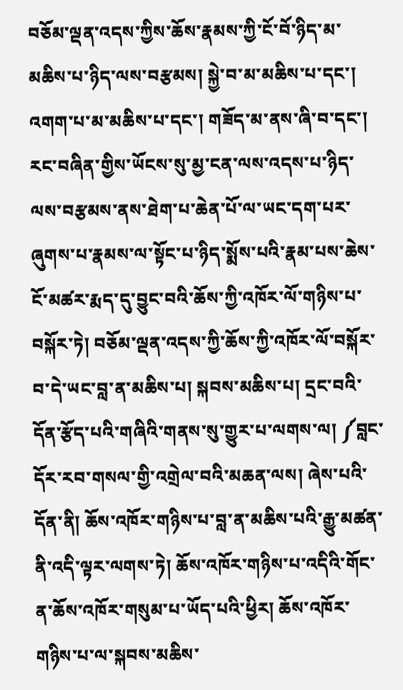བཅོམ་ལྡན་འདས་ཀྱིས་ཆོས་རྣམས་ཀྱི་ངོ་བོ་ཉིད་མ་མཆིས་པ་ཉིད་ལས་བརྩམས། སྐྱེ་བ་མ་མཆིས་པ་དང་། འགག་པ་མ་མཆིས་པ་དང་། གཟོད་མ་ནས་ཞི་བ་དང་། རང་བཞིན་གྱིས་ཡོངས་སུ་མྱ་ངན་ལས་འདས་པ་ཉིད་ལས་བརྩམས་ནས་ཐེག་པ་ཆེན་པོ་ལ་ཡང་དག་པར་ཞུགས་པ་རྣམས་ལ་སྟོང་པ་ཉིད་སྨོས་པའི་རྣམ་པས་ཆེས་ངོ་མཚར་རྨད་དུ་བྱུང་བའི་ཆོས་ཀྱི་འཁོར་ལོ་གཉིས་པ་བསྐོར་ཏེ། བཅོམ་ལྡན་འདས་ཀྱི་ཆོས་ཀྱི་འཁོར་ལོ་བསྐོར་བ་དེ་ཡང་བླ་ན་མཆིས་པ། སྐབས་མཆིས་པ། དྲང་བའི་དོན་རྩོད་པའི་གཞིའི་གནས་སུ་གྱུར་པ་ལགས་ལ། ༼བླང་དོར་རབ་གསལ་གྱི་འགྲེལ་བའི་མཆན་ལས། ཞེས་པའི་དོན་ནི། ཆོས་འཁོར་གཉིས་པ་བླ་ན་མཆིས་པའི་རྒྱུ་མཚན་ནི་འདི་ལྟར་ལགས་ཏེ། ཆོས་འཁོར་གཉིས་པ་འདིའི་གོང་ན་ཆོས་འཁོར་གསུམ་པ་ཡོད་པའི་ཕྱིར། ཆོས་འཁོར་གཉིས་པ་ལ་སྐབས་མཆིས་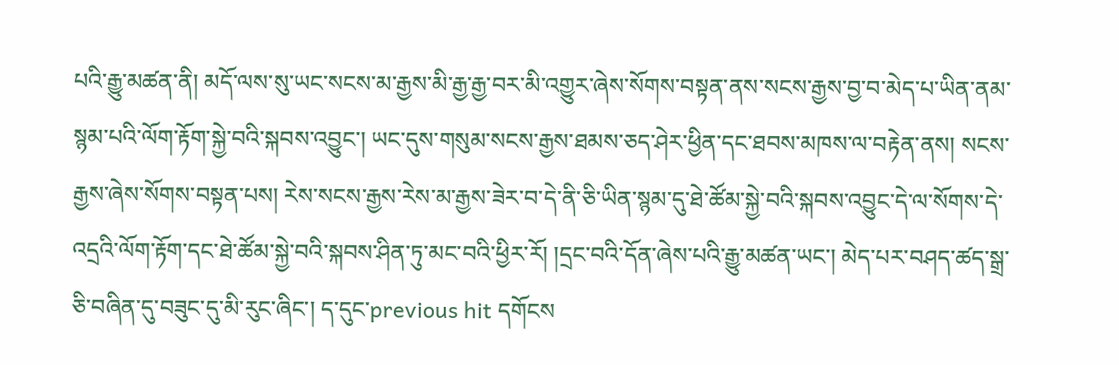པའི་རྒྱུ་མཚན་ནི། མདོ་ལས་སུ་ཡང་སངས་མ་རྒྱས་མི་རྒྱ་རྒྱ་བར་མི་འགྱུར་ཞེས་སོགས་བསྟན་ནས་སངས་རྒྱས་བྱ་བ་མེད་པ་ཡིན་ནམ་སྙམ་པའི་ལོག་རྟོག་སྐྱེ་བའི་སྐབས་འབྱུང་། ཡང་དུས་གསུམ་སངས་རྒྱས་ཐམས་ཅད་ཤེར་ཕྱིན་དང་ཐབས་མཁས་ལ་བརྟེན་ནས། སངས་རྒྱས་ཞེས་སོགས་བསྟན་པས། རེས་སངས་རྒྱས་རེས་མ་རྒྱས་ཟེར་བ་དེ་ནི་ཅི་ཡིན་སྙམ་དུ་ཐེ་ཚོམ་སྐྱེ་བའི་སྐབས་འབྱུང་དེ་ལ་སོགས་དེ་འདྲའི་ལོག་རྟོག་དང་ཐེ་ཚོམ་སྐྱེ་བའི་སྐབས་ཤིན་ཏུ་མང་བའི་ཕྱིར་རོ། །དྲང་བའི་དོན་ཞེས་པའི་རྒྱུ་མཚན་ཡང་། མེད་པར་བཤད་ཚད་སྒྲ་ཅི་བཞིན་དུ་བཟུང་དུ་མི་རུང་ཞིང་། ད་དུང་previous hit དགོངས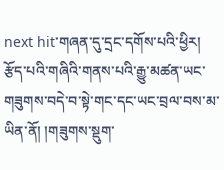next hit་གཞན་དུ་དྲང་དགོས་པའི་ཕྱིར། རྩོད་པའི་གཞིའི་གནས་པའི་རྒྱུ་མཚན་ཡང་གཟུགས་བདེ་བ་སྟེ་གང་དང་ཡང་བྲལ་བས་མ་ཡིན་ནོ། །གཟུགས་སྡུག་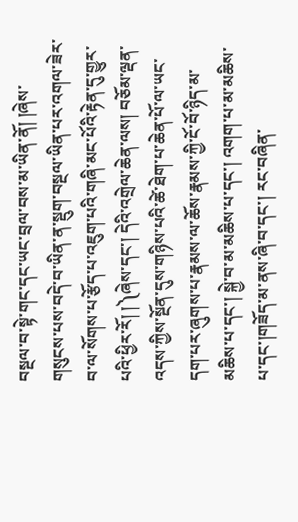བསྔལ་བ་སྟེ་གང་དང་ཡང་བྲལ་བས་མ་ཡིན་ནོ། །ཞེས་གསུངས་པས་བདེ་བ་ཡིན་ན་སྡུག་བསྔལ་ཡིན་པར་འགལ་ཟེར་བ་ལ་སོགས་པ་རྩོད་པ་འཇུག་པའི་གཞི་མང་པོའི་རྟེན་དུ་གྱུར་པའི་ཕྱིར་རོ། །༽ཞེས་དང་། དེའི་འགྲེལ་ཆེན་ལས། བཅོམ་ལྡན་འདས་ཀྱིས་སྔོན་དུས་གཉིས་པའི་ཚེ་ཐེག་པ་ཆེན་པོ་ལ་ཡང་དག་པར་ཞུགས་པ་རྣམས་ལ་ཆོས་རྣམས་ཀྱི་ངོ་བོ་ཉིད་མ་མཆིས་པ་དང་། སྐྱེ་བ་མ་མཆིས་པ་དང་། འགག་པ་མ་མཆིས་པ་དང་།གཟོད་མ་ནས་ཞི་བ་དང་། རང་བཞིན་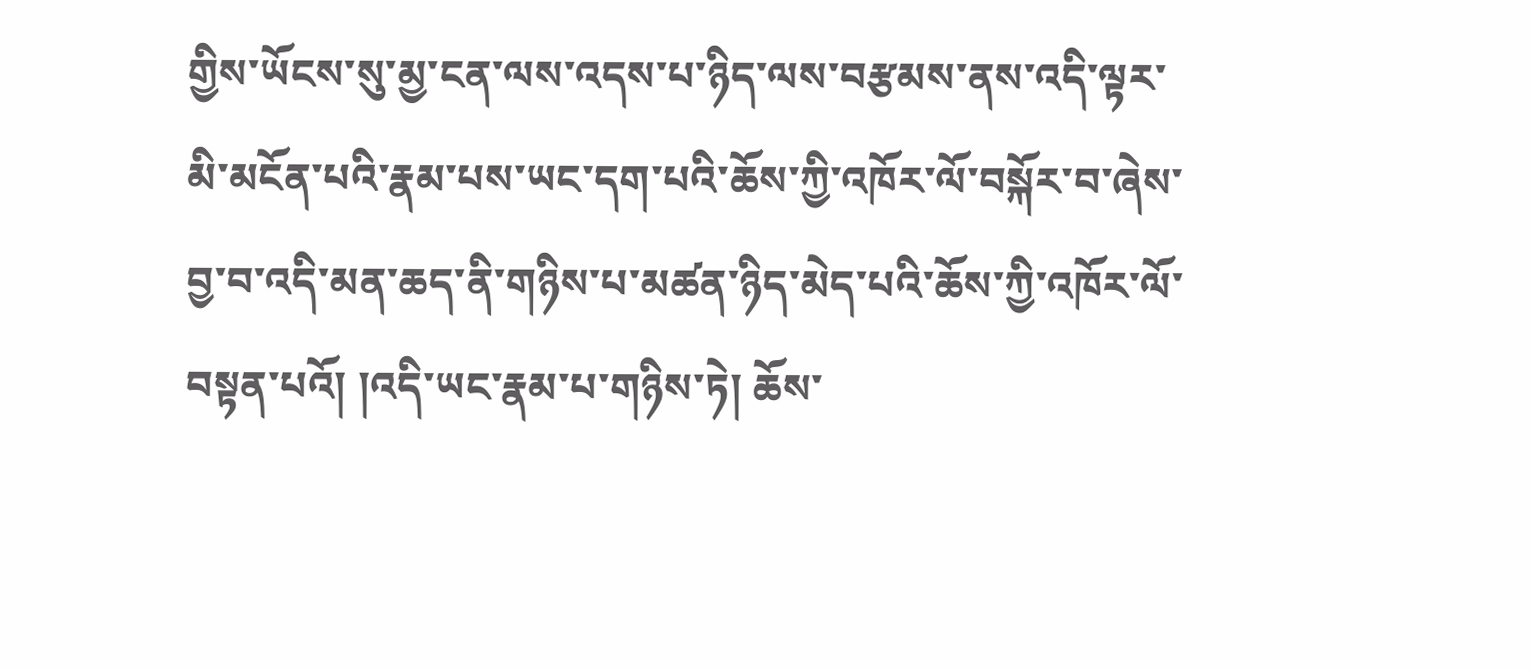གྱིས་ཡོངས་སུ་མྱ་ངན་ལས་འདས་པ་ཉིད་ལས་བརྩམས་ནས་འདི་ལྟར་མི་མངོན་པའི་རྣམ་པས་ཡང་དག་པའི་ཆོས་ཀྱི་འཁོར་ལོ་བསྐོར་བ་ཞེས་བྱ་བ་འདི་མན་ཆད་ནི་གཉིས་པ་མཚན་ཉིད་མེད་པའི་ཆོས་ཀྱི་འཁོར་ལོ་བསྟན་པའོ། །འདི་ཡང་རྣམ་པ་གཉིས་ཏེ། ཆོས་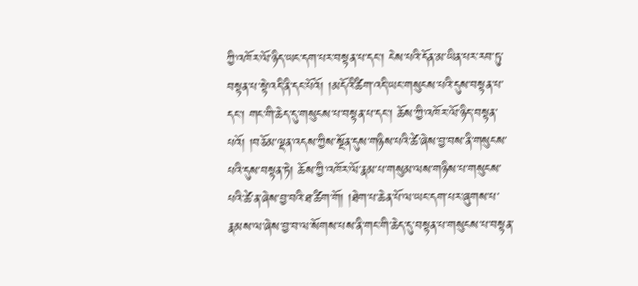ཀྱི་འཁོར་ལོ་ཉིད་ཡང་དག་པར་བསྟན་པ་དང་། ངེས་པའི་དོན་མ་ཡིན་པར་རབ་ཏུ་བསྟན་པ་སྟེ་འདི་ནི་དང་པོའོ། །མདོའི་ཚིག་འདི་ཡང་གསུངས་པའི་དུས་བསྟན་པ་དང་། གང་གི་ཆེད་དུ་གསུངས་པ་བསྟན་པ་དང་། ཆོས་ཀྱི་འཁོར་ལོ་ཉིད་བསྟན་པའོ། །བཅོམ་ལྡན་འདས་ཀྱིས་སྔོན་དུས་གཉིས་པའི་ཚེ་ཞེས་བྱ་བས་ནི་གསུངས་པའི་དུས་བསྟན་ཏེ། ཆོས་ཀྱི་འཁོར་ལོ་རྣམ་པ་གསུམ་ལས་གཉིས་པ་གསུངས་པའི་ཚེ་ན་ཞེས་བྱ་བའི་ཐ་ཚིག་གོ། །ཐེག་པ་ཆེན་པོ་ལ་ཡང་དག་པར་ཞུགས་པ་རྣམས་ལ་ཞེས་བྱ་བ་ལ་སོགས་པས་ནི་གང་གི་ཆེད་དུ་བསྟན་པ་གསུངས་པ་བསྟན་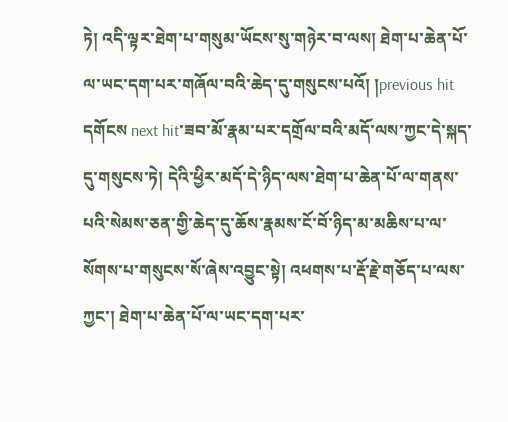ཏེ། འདི་ལྟར་ཐེག་པ་གསུམ་ཡོངས་སུ་གཉེར་བ་ལས། ཐེག་པ་ཆེན་པོ་ལ་ཡང་དག་པར་གཞོལ་བའི་ཆེད་དུ་གསུངས་པའོ། །previous hit དགོངས next hit་ཟབ་མོ་རྣམ་པར་དགྲོལ་བའི་མདོ་ལས་ཀྱང་དེ་སྐད་དུ་གསུངས་ཏེ། དེའི་ཕྱིར་མདོ་དེ་ཉིད་ལས་ཐེག་པ་ཆེན་པོ་ལ་གནས་པའི་སེམས་ཅན་གྱི་ཆེད་དུ་ཆོས་རྣམས་ངོ་བོ་ཉིད་མ་མཆིས་པ་ལ་སོགས་པ་གསུངས་སོ་ཞེས་འབྱུང་སྟེ། འཕགས་པ་རྡོ་རྗེ་གཅོད་པ་ལས་ཀྱང་། ཐེག་པ་ཆེན་པོ་ལ་ཡང་དག་པར་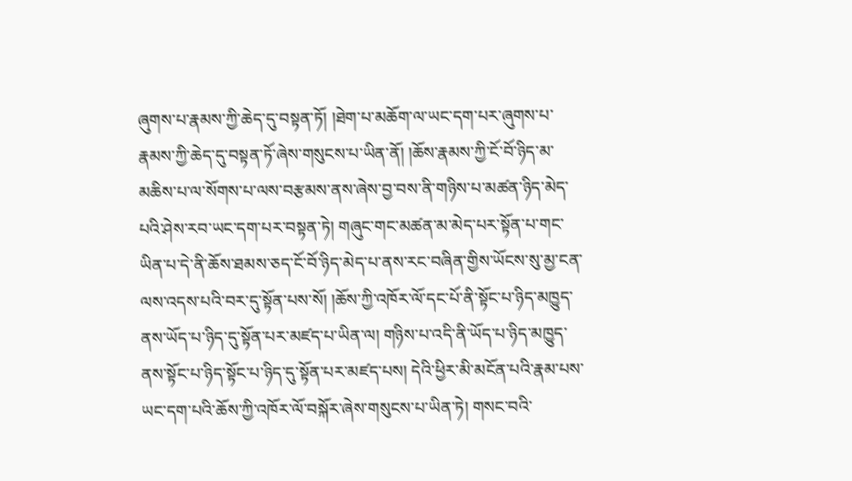ཞུགས་པ་རྣམས་ཀྱི་ཆེད་དུ་བསྟན་ཏོ། །ཐེག་པ་མཆོག་ལ་ཡང་དག་པར་ཞུགས་པ་རྣམས་ཀྱི་ཆེད་དུ་བསྟན་ཏོ་ཞེས་གསུངས་པ་ཡིན་ནོ། །ཆོས་རྣམས་ཀྱི་ངོ་བོ་ཉིད་མ་མཆིས་པ་ལ་སོགས་པ་ལས་བརྩམས་ནས་ཞེས་བྱ་བས་ནི་གཉིས་པ་མཚན་ཉིད་མེད་པའི་ཤེས་རབ་ཡང་དག་པར་བསྟན་ཏེ། གཞུང་གང་མཚན་མ་མེད་པར་སྟོན་པ་གང་ཡིན་པ་དེ་ནི་ཆོས་ཐམས་ཅད་ངོ་བོ་ཉིད་མེད་པ་ནས་རང་བཞིན་གྱིས་ཡོངས་སུ་མྱ་ངན་ལས་འདས་པའི་བར་དུ་སྟོན་པས་སོ། །ཆོས་ཀྱི་འཁོར་ལོ་དང་པོ་ནི་སྟོང་པ་ཉིད་མཁྱུད་ནས་ཡོད་པ་ཉིད་དུ་སྟོན་པར་མཛད་པ་ཡིན་ལ། གཉིས་པ་འདི་ནི་ཡོད་པ་ཉིད་མཁྱུད་ནས་སྟོང་པ་ཉིད་སྟོང་པ་ཉིད་དུ་སྟོན་པར་མཛད་པས། དེའི་ཕྱིར་མི་མངོན་པའི་རྣམ་པས་ཡང་དག་པའི་ཆོས་ཀྱི་འཁོར་ལོ་བསྐོར་ཞེས་གསུངས་པ་ཡིན་ཏེ། གསང་བའི་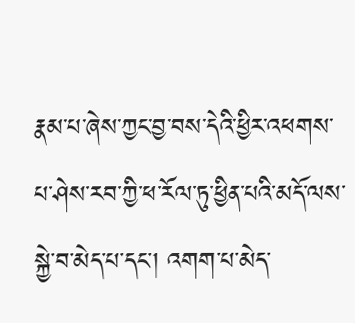རྣམ་པ་ཞེས་ཀྱང་བྱ་བས་དེའི་ཕྱིར་འཕགས་པ་ཤེས་རབ་ཀྱི་ཕ་རོལ་ཏུ་ཕྱིན་པའི་མདོ་ལས་སྐྱེ་བ་མེད་པ་དང་། འགག་པ་མེད་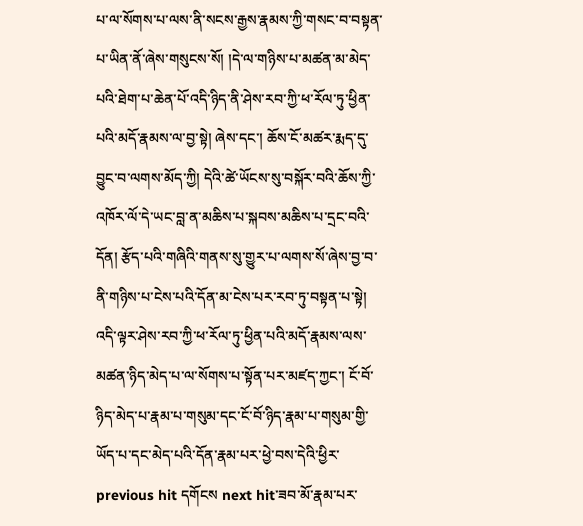པ་ལ་སོགས་པ་ལས་ནི་སངས་རྒྱས་རྣམས་ཀྱི་གསང་བ་བསྟན་པ་ཡིན་ནོ་ཞེས་གསུངས་སོ། །དེ་ལ་གཉིས་པ་མཚན་མ་མེད་པའི་ཐེག་པ་ཆེན་པོ་འདི་ཉིད་ནི་ཤེས་རབ་ཀྱི་ཕ་རོལ་ཏུ་ཕྱིན་པའི་མདོ་རྣམས་ལ་བྱ་སྟེ། ཞེས་དང་། ཆོས་ངོ་མཚར་རྨད་དུ་བྱུང་བ་ལགས་མོད་ཀྱི། དེའི་ཚེ་ཡོངས་སུ་བསྐོར་བའི་ཆོས་ཀྱི་འཁོར་ལོ་དེ་ཡང་བླ་ན་མཆིས་པ་སྐབས་མཆིས་པ་དྲང་བའི་དོན། རྩོད་པའི་གཞིའི་གནས་སུ་གྱུར་པ་ལགས་སོ་ཞེས་བྱ་བ་ནི་གཉིས་པ་ངེས་པའི་དོན་མ་ངེས་པར་རབ་ཏུ་བསྟན་པ་སྟེ། འདི་ལྟར་ཤེས་རབ་ཀྱི་ཕ་རོལ་ཏུ་ཕྱིན་པའི་མདོ་རྣམས་ལས་མཚན་ཉིད་མེད་པ་ལ་སོགས་པ་སྟོན་པར་མཛད་ཀྱང་། ངོ་བོ་ཉིད་མེད་པ་རྣམ་པ་གསུམ་དང་ངོ་བོ་ཉིད་རྣམ་པ་གསུམ་གྱི་ཡོད་པ་དང་མེད་པའི་དོན་རྣམ་པར་ཕྱེ་བས་དེའི་ཕྱིར་previous hit དགོངས next hit་ཟབ་མོ་རྣམ་པར་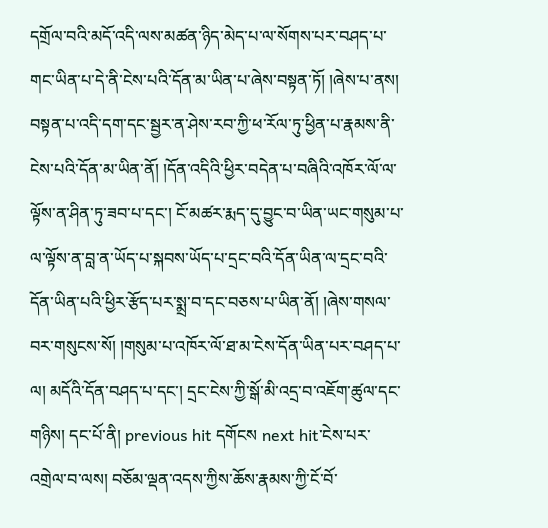དགྲོལ་བའི་མདོ་འདི་ལས་མཚན་ཉིད་མེད་པ་ལ་སོགས་པར་བཤད་པ་གང་ཡིན་པ་དེ་ནི་ངེས་པའི་དོན་མ་ཡིན་པ་ཞེས་བསྟན་ཏོ། །ཞེས་པ་ནས། བསྟན་པ་འདི་དག་དང་སྦྱར་ན་ཤེས་རབ་ཀྱི་ཕ་རོལ་ཏུ་ཕྱིན་པ་རྣམས་ནི་ངེས་པའི་དོན་མ་ཡིན་ནོ། །དོན་འདིའི་ཕྱིར་བདེན་པ་བཞིའི་འཁོར་ལོ་ལ་ལྟོས་ན་ཤིན་ཏུ་ཟབ་པ་དང་། ངོ་མཚར་རྨད་དུ་བྱུང་བ་ཡིན་ཡང་གསུམ་པ་ལ་ལྟོས་ན་བླ་ན་ཡོད་པ་སྐབས་ཡོད་པ་དྲང་བའི་དོན་ཡིན་ལ་དྲང་བའི་དོན་ཡིན་པའི་ཕྱིར་རྩོད་པར་སྨྲ་བ་དང་བཅས་པ་ཡིན་ནོ། །ཞེས་གསལ་བར་གསུངས་སོ། །གསུམ་པ་འཁོར་ལོ་ཐ་མ་ངེས་དོན་ཡིན་པར་བཤད་པ་ལ། མདོའི་དོན་བཤད་པ་དང་། དྲང་ངེས་ཀྱི་སྒོ་མི་འདྲ་བ་འཇོག་ཚུལ་དང་གཉིས། དང་པོ་ནི། previous hit དགོངས next hit་ངེས་པར་འགྲེལ་བ་ལས། བཅོམ་ལྡན་འདས་ཀྱིས་ཆོས་རྣམས་ཀྱི་ངོ་བོ་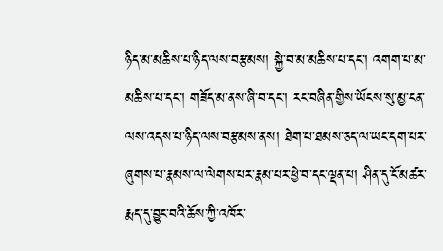ཉིད་མ་མཆིས་པ་ཉིད་ལས་བརྩམས། སྐྱེ་བ་མ་མཆིས་པ་དང་། འགག་པ་མ་མཆིས་པ་དང་། གཟོད་མ་ནས་ཞི་བ་དང་། རང་བཞིན་གྱིས་ཡོངས་སུ་མྱ་ངན་ལས་འདས་པ་ཉིད་ལས་བརྩམས་ནས། ཐེག་པ་ཐམས་ཅད་ལ་ཡང་དག་པར་ཞུགས་པ་རྣམས་ལ་ལེགས་པར་རྣམ་པར་ཕྱེ་བ་དང་ལྡན་པ། ཤིན་དུ་ངོ་མཚར་རྨད་དུ་བྱུང་བའི་ཆོས་ཀྱི་འཁོར་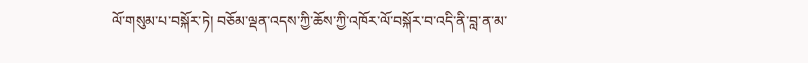ལོ་གསུམ་པ་བསྐོར་ཏེ། བཅོམ་ལྡན་འདས་ཀྱི་ཆོས་ཀྱི་འཁོར་ལོ་བསྐོར་བ་འདི་ནི་བླ་ན་མ་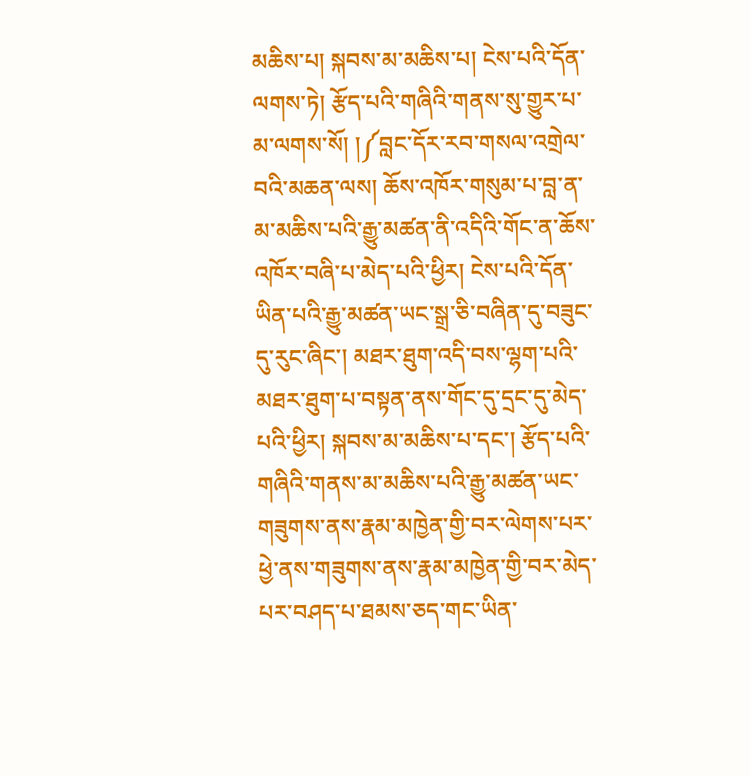མཆིས་པ། སྐབས་མ་མཆིས་པ། ངེས་པའི་དོན་ལགས་ཏེ། རྩོད་པའི་གཞིའི་གནས་སུ་གྱུར་པ་མ་ལགས་སོ། །༼བླང་དོར་རབ་གསལ་འགྲེལ་བའི་མཆན་ལས། ཆོས་འཁོར་གསུམ་པ་བླ་ན་མ་མཆིས་པའི་རྒྱུ་མཚན་ནི་འདིའི་གོང་ན་ཆོས་འཁོར་བཞི་པ་མེད་པའི་ཕྱིར། ངེས་པའི་དོན་ཡིན་པའི་རྒྱུ་མཚན་ཡང་སྒྲ་ཅི་བཞིན་དུ་བཟུང་དུ་རུང་ཞིང་། མཐར་ཐུག་འདི་བས་ལྷག་པའི་མཐར་ཐུག་པ་བསྟན་ནས་གོང་དུ་དྲང་དུ་མེད་པའི་ཕྱིར། སྐབས་མ་མཆིས་པ་དང་། རྩོད་པའི་གཞིའི་གནས་མ་མཆིས་པའི་རྒྱུ་མཚན་ཡང་གཟུགས་ནས་རྣམ་མཁྱེན་གྱི་བར་ལེགས་པར་ཕྱེ་ནས་གཟུགས་ནས་རྣམ་མཁྱེན་གྱི་བར་མེད་པར་བཤད་པ་ཐམས་ཅད་གང་ཡིན་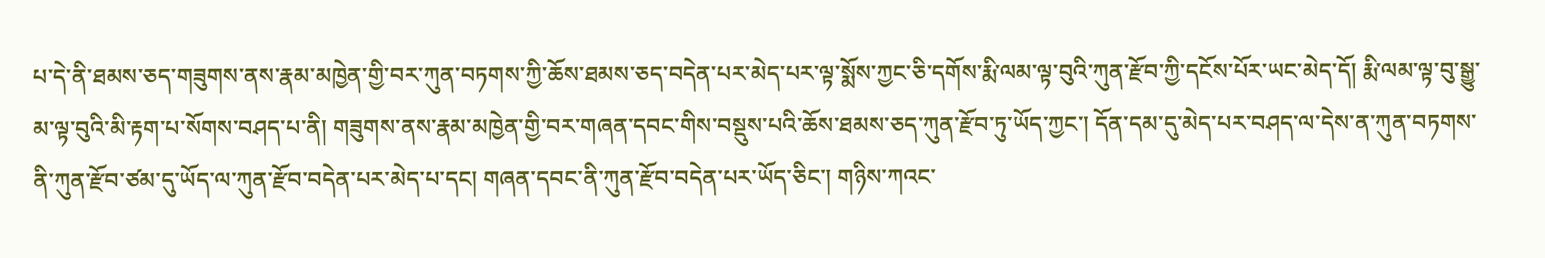པ་དེ་ནི་ཐམས་ཅད་གཟུགས་ནས་རྣམ་མཁྱེན་གྱི་བར་ཀུན་བཏགས་ཀྱི་ཆོས་ཐམས་ཅད་བདེན་པར་མེད་པར་ལྟ་སྨོས་ཀྱང་ཅི་དགོས་རྨི་ལམ་ལྟ་བུའི་ཀུན་རྫོབ་ཀྱི་དངོས་པོར་ཡང་མེད་དོ། རྨི་ལམ་ལྟ་བུ་སྒྱུ་མ་ལྟ་བུའི་མི་རྟག་པ་སོགས་བཤད་པ་ནི། གཟུགས་ནས་རྣམ་མཁྱེན་གྱི་བར་གཞན་དབང་གིས་བསྡུས་པའི་ཆོས་ཐམས་ཅད་ཀུན་རྫོབ་ཏུ་ཡོད་ཀྱང་། དོན་དམ་དུ་མེད་པར་བཤད་ལ་དེས་ན་ཀུན་བཏགས་ནི་ཀུན་རྫོབ་ཙམ་དུ་ཡོད་ལ་ཀུན་རྫོབ་བདེན་པར་མེད་པ་དང། གཞན་དབང་ནི་ཀུན་རྫོབ་བདེན་པར་ཡོད་ཅིང་། གཉིས་ཀའང་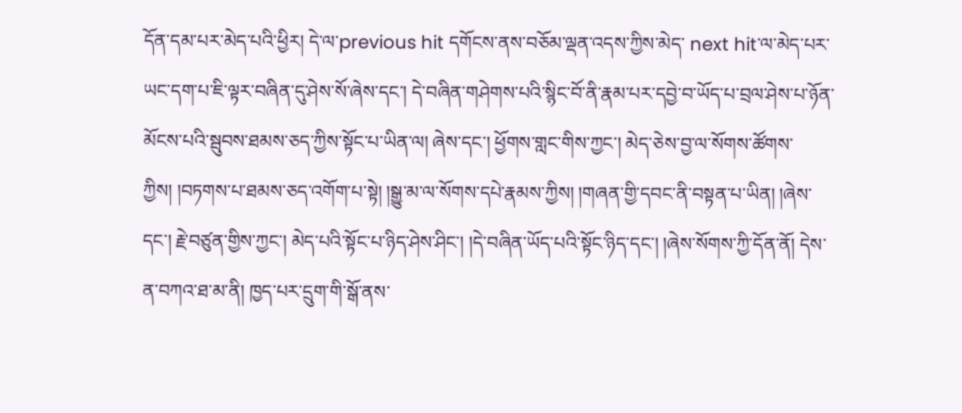དོན་དམ་པར་མེད་པའི་ཕྱིར། དེ་ལ་previous hit དགོངས་ནས་བཅོམ་ལྡན་འདས་ཀྱིས་མེད་ next hit་ལ་མེད་པར་ཡང་དག་པ་ཇི་ལྟར་བཞིན་དུ་ཤེས་སོ་ཞེས་དང་། དེ་བཞིན་གཤེགས་པའི་སྙིང་བོ་ནི་རྣམ་པར་དབྱེ་བ་ཡོད་པ་བྲལ་ཤེས་པ་ཉོན་མོངས་པའི་སྦུབས་ཐམས་ཅད་ཀྱིས་སྟོང་པ་ཡིན་ལ། ཞེས་དང་། ཕྱོགས་གླང་གིས་ཀྱང་། མེད་ཅེས་བྱ་ལ་སོགས་ཚོགས་ཀྱིས། །བཏགས་པ་ཐམས་ཅད་འགོག་པ་སྟེ། །སྒྱུ་མ་ལ་སོགས་དཔེ་རྣམས་ཀྱིས། །གཞན་གྱི་དབང་ནི་བསྟན་པ་ཡིན། །ཞེས་དང་། རྗེ་བཙུན་གྱིས་ཀྱང་། མེད་པའི་སྟོང་པ་ཉིད་ཤེས་ཤིང་། །དེ་བཞིན་ཡོད་པའི་སྟོང་ཉིད་དང་། །ཞེས་སོགས་ཀྱི་དོན་ནོ། དེས་ན་བཀའ་ཐ་མ་ནི། ཁྱད་པར་དྲུག་གི་སྒོ་ནས་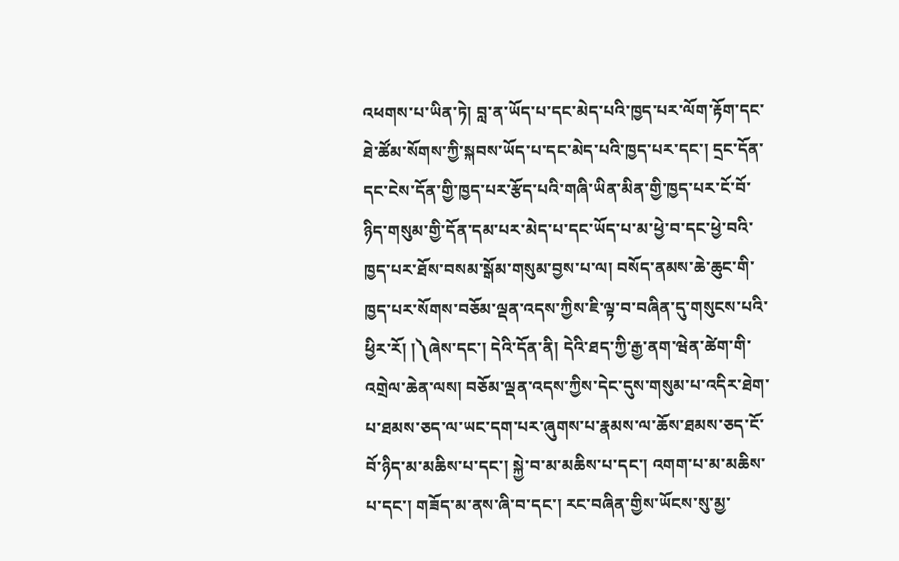འཕགས་པ་ཡིན་ཏེ། བླ་ན་ཡོད་པ་དང་མེད་པའི་ཁྱད་པར་ལོག་རྟོག་དང་ཐེ་ཚོམ་སོགས་ཀྱི་སྐབས་ཡོད་པ་དང་མེད་པའི་ཁྱད་པར་དང་། དྲང་དོན་དང་ངེས་དོན་གྱི་ཁྱད་པར་རྩོད་པའི་གཞི་ཡིན་མིན་གྱི་ཁྱད་པར་ངོ་བོ་ཉིད་གསུམ་གྱི་དོན་དམ་པར་མེད་པ་དང་ཡོད་པ་མ་ཕྱེ་བ་དང་ཕྱེ་བའི་ཁྱད་པར་ཐོས་བསམ་སྒོམ་གསུམ་བྱས་པ་ལ། བསོད་ནམས་ཆེ་ཆུང་གི་ཁྱད་པར་སོགས་བཅོམ་ལྡན་འདས་ཀྱིས་ཇི་ལྟ་བ་བཞིན་དུ་གསུངས་པའི་ཕྱིར་རོ། །༽ཞེས་དང་། དེའི་དོན་ནི། དེའི་ཐད་ཀྱི་རྒྱ་ནག་ཝེན་ཚེག་གི་འགྲེལ་ཆེན་ལས། བཅོམ་ལྡན་འདས་ཀྱིས་དེང་དུས་གསུམ་པ་འདིར་ཐེག་པ་ཐམས་ཅད་ལ་ཡང་དག་པར་ཞུགས་པ་རྣམས་ལ་ཆོས་ཐམས་ཅད་ངོ་བོ་ཉིད་མ་མཆིས་པ་དང་། སྐྱེ་བ་མ་མཆིས་པ་དང་། འགག་པ་མ་མཆིས་པ་དང་། གཟོད་མ་ནས་ཞི་བ་དང་། རང་བཞིན་གྱིས་ཡོངས་སུ་མྱ་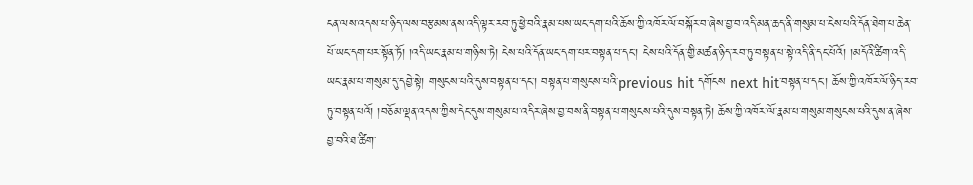ངན་ལས་འདས་པ་ཉིད་ལས་བརྩམས་ནས་འདི་ལྟར་རབ་ཏུ་ཕྱེ་བའི་རྣམ་པས་ཡང་དག་པའི་ཆོས་ཀྱི་འཁོར་ལོ་བསྐོར་བ་ཞེས་བྱ་བ་འདི་མན་ཆད་ནི་གསུམ་པ་ངེས་པའི་དོན་ཐེག་པ་ཆེན་པོ་ཡང་དག་པར་སྟོན་ཏོ། །འདི་ཡང་རྣམ་པ་གཉིས་ཏེ། ངེས་པའི་དོན་ཡང་དག་པར་བསྟན་པ་དང་། ངེས་པའི་དོན་གྱི་མཚན་ཉིད་རབ་ཏུ་བསྟན་པ་སྟེ་འདི་ནི་དང་པོའོ། །མདོའི་ཚིག་འདི་ཡང་རྣམ་པ་གསུམ་དུ་དབྱེ་སྟེ། གསུངས་པའི་དུས་བསྟན་པ་དང་། བསྟན་པ་གསུངས་པའི་previous hit དགོངས next hit་བསྟན་པ་དང་། ཆོས་ཀྱི་འཁོར་ལོ་ཉིད་རབ་ཏུ་བསྟན་པའོ། །བཅོམ་ལྡན་འདས་ཀྱིས་དེང་དུས་གསུམ་པ་འདིར་ཞེས་བྱ་བས་ནི་བསྟན་པ་གསུངས་པའི་དུས་བསྟན་ཏེ། ཆོས་ཀྱི་འཁོར་ལོ་རྣམ་པ་གསུམ་གསུངས་པའི་དུས་ན་ཞེས་བྱ་བའི་ཐ་ཚིག་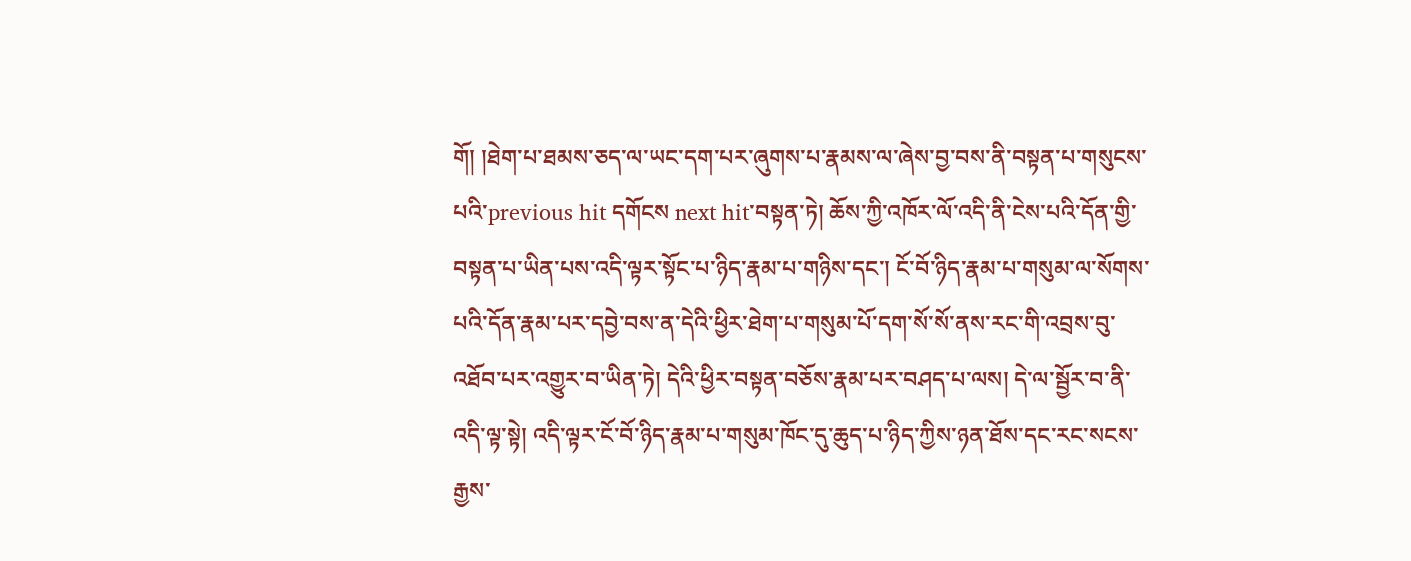གོ། །ཐེག་པ་ཐམས་ཅད་ལ་ཡང་དག་པར་ཞུགས་པ་རྣམས་ལ་ཞེས་བྱ་བས་ནི་བསྟན་པ་གསུངས་པའི་previous hit དགོངས next hit་བསྟན་ཏེ། ཆོས་ཀྱི་འཁོར་ལོ་འདི་ནི་ངེས་པའི་དོན་གྱི་བསྟན་པ་ཡིན་པས་འདི་ལྟར་སྟོང་པ་ཉིད་རྣམ་པ་གཉིས་དང་། ངོ་བོ་ཉིད་རྣམ་པ་གསུམ་ལ་སོགས་པའི་དོན་རྣམ་པར་དབྱེ་བས་ན་དེའི་ཕྱིར་ཐེག་པ་གསུམ་པོ་དག་སོ་སོ་ནས་རང་གི་འབྲས་བུ་འཐོབ་པར་འགྱུར་བ་ཡིན་ཏེ། དེའི་ཕྱིར་བསྟན་བཅོས་རྣམ་པར་བཤད་པ་ལས། དེ་ལ་སྦྱོར་བ་ནི་འདི་ལྟ་སྟེ། འདི་ལྟར་ངོ་བོ་ཉིད་རྣམ་པ་གསུམ་ཁོང་དུ་ཆུད་པ་ཉིད་ཀྱིས་ཉན་ཐོས་དང་རང་སངས་རྒྱས་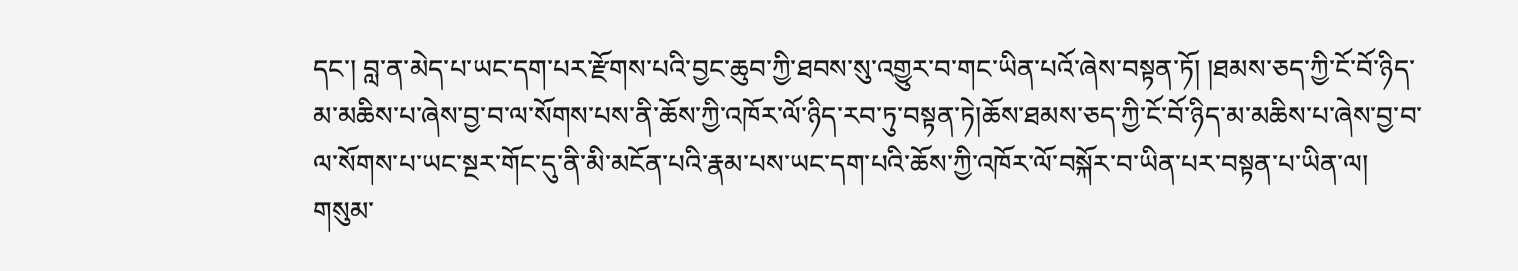དང་། བླ་ན་མེད་པ་ཡང་དག་པར་རྫོགས་པའི་བྱང་ཆུབ་ཀྱི་ཐབས་སུ་འགྱུར་བ་གང་ཡིན་པའོ་ཞེས་བསྟན་ཏོ། །ཐམས་ཅད་ཀྱི་ངོ་བོ་ཉིད་མ་མཆིས་པ་ཞེས་བྱ་བ་ལ་སོགས་པས་ནི་ཆོས་ཀྱི་འཁོར་ལོ་ཉིད་རབ་ཏུ་བསྟན་ཏེ།ཆོས་ཐམས་ཅད་ཀྱི་ངོ་བོ་ཉིད་མ་མཆིས་པ་ཞེས་བྱ་བ་ལ་སོགས་པ་ཡང་སྔར་གོང་དུ་ནི་མི་མངོན་པའི་རྣམ་པས་ཡང་དག་པའི་ཆོས་ཀྱི་འཁོར་ལོ་བསྐོར་བ་ཡིན་པར་བསྟན་པ་ཡིན་ལ།
གསུམ་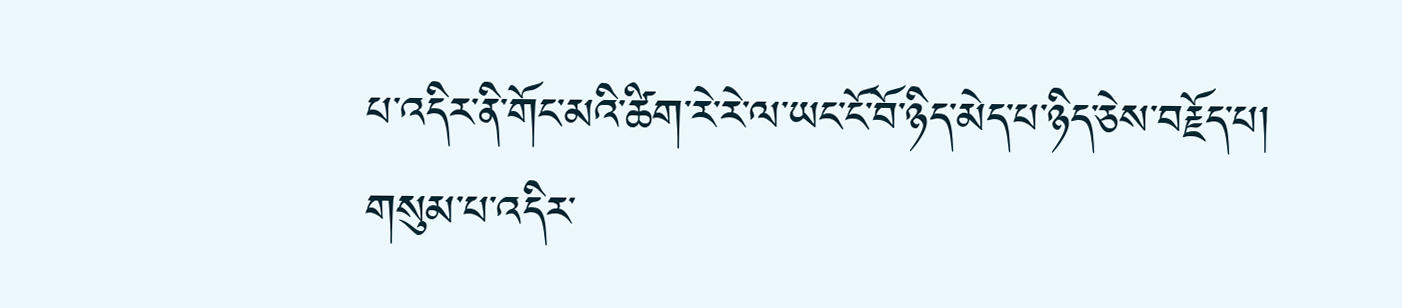པ་འདིར་ནི་གོང་མའི་ཚིག་རེ་རེ་ལ་ཡང་ངོ་བོ་ཉིད་མེད་པ་ཉིད་ཅེས་བརྗོད་པ།
གསུམ་པ་འདིར་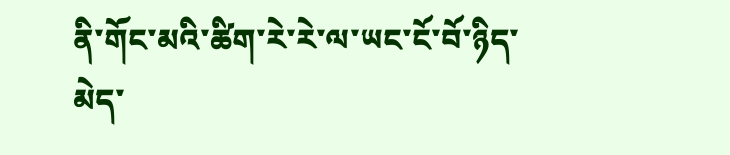ནི་གོང་མའི་ཚིག་རེ་རེ་ལ་ཡང་ངོ་བོ་ཉིད་མེད་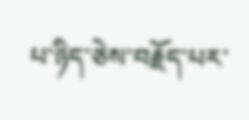པ་ཉིད་ཅེས་བརྗོད་པར་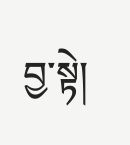བྱ་སྟེ།